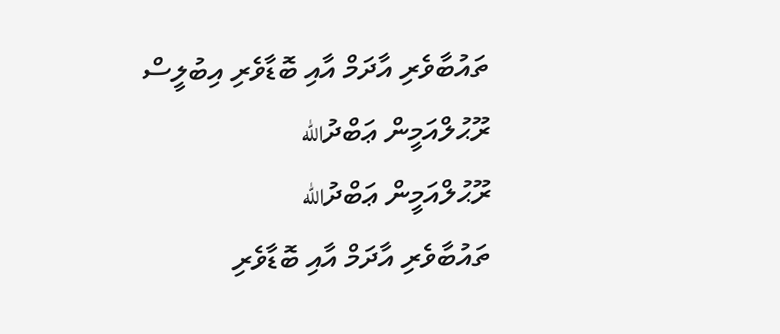ތައުބާވެރި އާދަމް އާއި ބޮޑާވެރި އިބުލީސް
ރޫޙުލްއަމީން ޢަބްދުالله
ރޫޙުލްއަމީން ޢަބްދުالله
ތައުބާވެރި އާދަމް އާއި ބޮޑާވެރި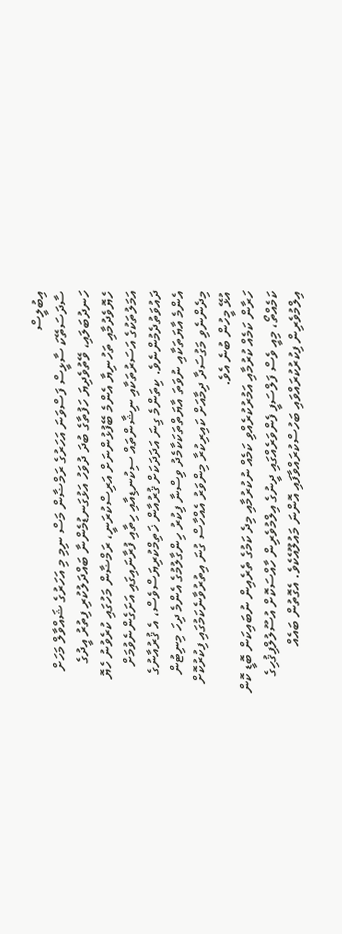އިބުލީސް
ސާދަސަތޭކަ ސާޅީސް ފަސްވަނަ އަހަރުގެ ރަމްޟާން މަސް ނިމި މި އަހަރުގެ ޝައްވާލް މަހަށް ހަނދުބަލައި، ވޭތުވެދިޔަ ހަފުތާގެ ބުދަ ދުވަހު އަޅުގަނޑުމެންނާ ބައްދަލުކުރި ފިތުރު އީދުގެ ހެޔޮވެދުމާއި ތަހުނިޔާ އެންމެ ބޭފުޅުންނަށް އަރިސްކުރަނީ، ރަމްޟާން މަހުގައި ކުރެވުނު ހެޔޮ އަމަލުތަކުގެ އަސަރުތަކާއި ނިޝާންތައް ސިކުނޑިއާއި ހިތާއި ފުރާނައިގައި އަށަގެންނެވުމަށް ދައުވަތުދެމުންނެވެ. ކިތަންމެ ގިނަ އަދަދަކަށް ޤުރުއާން ޚަތިމްކުރިޔަސްވެސް، އެ ޤުރުއާނުގެ އެންމެ އާޔަތަކާއި ނުވަތަ އާޔަތްތަކަކާމެދު ވިސްނާ ފިކުރު ހިންގާލުމުގެ އެންމެ ދިހަ މިނިޓުން މިދެންނެވި މަގުސަދާ ދިމާއަށް ކައިރިކުރާ މިންވަރު އެއްހާސް ގުނަ އިތުރުވާނެކަމުގައި ފިކުރުކޮށް އުޅޭ މީހުން ބުނެ އެވެ.
ހަރާން ކަމެއް ކުރުމާއި އަމުރުކުރެއްވި ކަމެއް ނުކުރުމާއި މިދެ ކަމުގެ ތެރެއިން ނުބައިކަން ބޮޑީ ކޮން ކަމެއްތޯ، މިއީ ވެސް ފަލްސަފީ ފެންވަރެއްގައި ދީނުގެ އިލްމުވެރިން ހާއްސަކޮށް އުސޫލުލްފިޤުހިގެ އިލްމުވެރިން ފިކުރުކުރައްވައި ބަހުސްކުރައްވާފައި އޮންނަ މައުލޫއެކެވެ. އެގޮތުން ބައެއް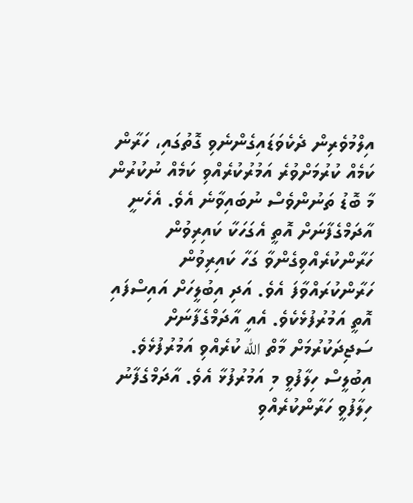އިލްމުވެރިން ދެކެވަޑައިގެންނެވި ގޮތުގައި، ހަރާން ކަމެއް ކުރުމަށްވުރެ އަމުރުކުރެއްވި ކަމެއް ނުކުރުން މާ ބޮޑު ތަނުންވެސް ނުބައިވާނެ އެވެ. އެހެނީ އާދަމްގެފާނަށް އޮތީ އެގަހަކާ ކައިރިވުން ހަރާންކުރެއްވިގެންވާ ގަހާ ކައިރިވުން ހަރާންކުރައްވާފަ އެވެ. އަދި އިބުލީހަށް އައިސްފައި އޮތީ އަމުރުފުޅެކެވެ. އެއީ އާދަމްގެފާނަށް ސަޖިދަކުރުމަށް މާތް الله ކުރެއްވި އަމުރުފުޅެވެ. އިބުލީސް ހިލާފުވީ މި އަމުރުފުޅާ އެވެ. އާދަމްގެފާނު ހިލާފުވީ ހަރާންކުރެއްވި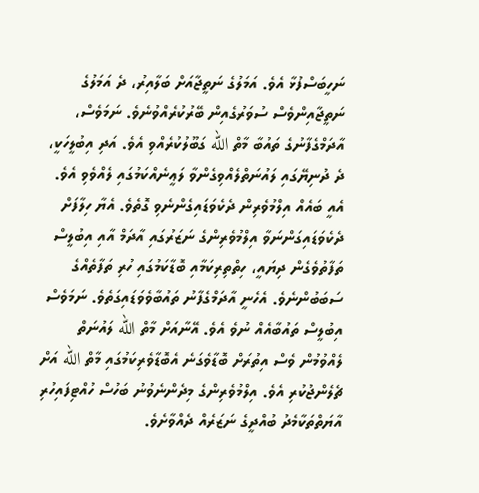ނަހީބަސްފުޅާ އެވެ. އަމަލުގެ ނަތީޖާއަށް ބަލާއިރު، ދެ އަމަލުގެ ނަތީޖާއިންވެސް ސުވަރުގެއިން ބޭރުކުރެއްވުނެވެ. ނަމަވެސް، އާދަމްގެފާނުގެ ތައުބާ މާތް الله ގަބޫލުކުރެއްވި އެވެ. އަދި އިބުލީހަކީ، ދެ ދުނިޔޭގައި ލައުނަތްލެއްވިގެންވާ ލަޢީނެއްކަމުގައި ލެއްވެވި އެވެ.
އެއީ ބައެއް އިލްމުވެރިން ދެކެވަޑައިގެންނެވި ގޮތެވެ. އެޔާ ހިލާފަށް ދެކެވަޑައިގަންނަވާ އިލްމުވެރިންގެ ނަޒަރުގައި އާދަމް އާއި އިބުލީސް ތަފާތުވެގެން ދިޔައީ، ހިތްތިރިކަމާއި ބޮޑާކަމުގައި ހުރި ތަފާތެއްގެ ސަބަބުންނެވެ. އެހެނީ އާދަމްގެފާނު ތައުބާވެވަޑައިގަތެވެ. ނަމަވެސް އިބުލީސް ތައުބާއެއް ނުވެ އެވެ. އޭނާއަށް މާތް الله ލައުނަތް ލެއްވުމުން ވެސް އިތުރަށް ބޮޑާވެގަނެ އެބޮޑާވެރިކަމުގައި މާތް الله އަށް ޗެލެންޖުކުރި އެވެ. އިލްމުވެރިންގެ މިދެންނެވުނު ބަހުސް ހުއްޓިފައިހުރި އާޔަތްތަކާމެދު ބުއްދީގެ ނަޒަރެއް ދެއްވާށެވެ.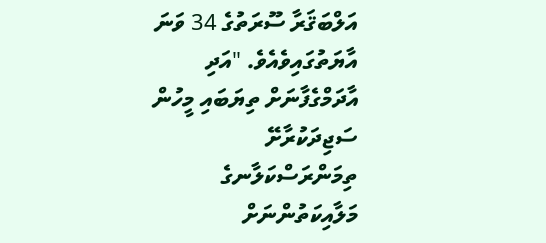އަލްބަޤަރާ ސޫރަތުގެ 34 ވަނަ އާޔަތުގައިވެއެވެ. "އަދި އާދަމްގެފާނަށް ތިޔަބައި މީހުން ސަޖިދަކުރާށޭ ތިމަންރަސްކަލާނގެ މަލާއިކަތުންނަށް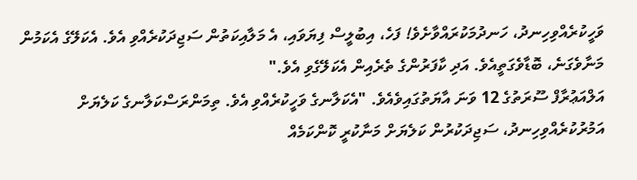ވަހީކުރެއްވިހިނދު، ހަނދުމަކުރައްވާށެވެ! ފަހެ، އިބުލީސް ފިޔަވައި، އެ މަލާއިކަތުން ސަޖިދަކުރެއްވި އެވެ. އެކަލޭގެ އެކަމުން މަނާވެގަނެ، ބޮޑާވެގަތީއެވެ. އަދި ކާފަރުންގެ ތެރެއިން އެކަލޭގެވި އެވެ."
އަލްއަޢުރާފް ސޫރަތުގެ 12 ވަނަ އާޔަތުގައިވެއެވެ. "އެކަލާނގެ ވަހީކުރެއްވި އެވެ. ތިމަންރަސްކަލާނގެ ކަލެޔަށް އަމުރުކުރެއްވިހިނދު، ސަޖިދަކުރުން ކަލެޔަށް މަނާކުރީ ކޮންކަމެއް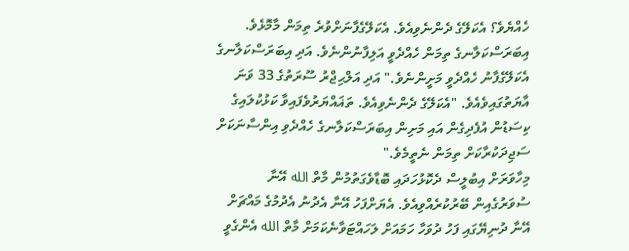ހެއްޔެވެ؟ އެކަލޭގެ ދެންނެވިއެވެ. އެކަލޭގެފާނަށްވުރެ ތިމަން މާމޮޅެވެ. އިބަރަސްކަލާނގެ ތިމަން ހެއްދެވީ އަލިފާނުންނެވެ. އަދި އިބަރަސްކަލާނގެ އެކަލޭގެފާނު ހެއްދެވީ މަށީންނެވެ." އަދި އަލްޙިޖްރު ސޫރަތުގެ 33 ވަނަ އާޔަތުގައިވެއެވެ. "އެކަލޭގެ ދެންނެވިއެވެ. ތަޣައްޔަރުވެފައިވާ ކަޅުކުލައިގެ ކިސަޑުން އުފެދިގެން އައި މަށިން އިބަރަސްކަލާނގެ ހެއްދެވި އިންސާނަކަށް ސަޖިދަކުރާކަށް ތިމަން ނެތީމެވެ."
މިހާވަރަށް އިބުލީސް ދެކޮޅުހަދައި ބޮޑާވެގަތުމުން މާތް الله އޭނާ ސުވަރުގެއިން ބޭރުކުރެއްވިއެވެ. އެޔަށްފަހު އޭނާ އެދުނު އެދުމުގެ މައްޗަށް އޭނާ ދުނިޔޭގައި ފަހު ދުވަހާ ހަމައަށް ލަހައްޓަވާނެކަމަށް މާތް الله އެންގެވީ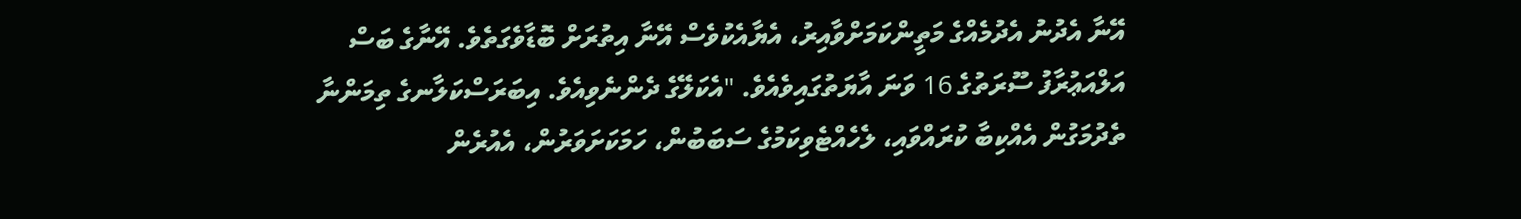އޭނާ އެދުނު އެދުމެއްގެ މަތީންކަމަށްވާއިރު، އެޔާއެކުވެސް އޭނާ އިތުރަށް ބޮޑާވެގަތެވެ. އޭނާގެ ބަސް އަލްއަޢުރާފު ސޫރަތުގެ 16 ވަނަ އާޔަތުގައިވެއެވެ. "އެކަލޭގެ ދެންނެވިއެވެ. އިބަރަސްކަލާނގެ ތިމަންނާ ތެދުމަގުން އެއްކިބާ ކުރައްވައި، ލެހެއްޓެވިކަމުގެ ސަބަބުން، ހަމަކަށަވަރުން، އެއުރެން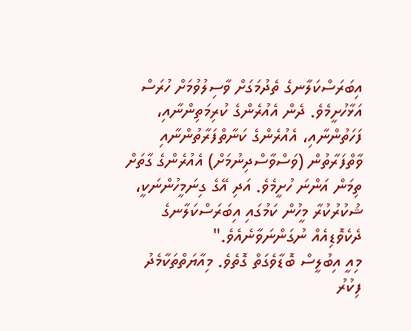އިބަރަސްކަލާނގެ ތެދުމަގަށް ވާސިލުވުމަށް ހުރަސް އަޅާހުށީމެވެ. ދެން އެއުރެންގެ ކުރިމަތިންނާއި، ފަހަތުންނާއި، އެއުރެންގެ ކަނާތްފަރާތުންނާއި ވާތްފަރާތުން (ވަސްވާސްދިނުމަށް) އެއުރެންގެ ގާތަށް ތިމަން އަންނަ ހުށީމެވެ. އަދި އޭގެ ގިނަމީހުންނަކީ، ޝުކުރުކުރާ މީހުން ކަމުގައި އިބަރަސްކަލާނގެ ދެކެވޮޑިއެއް ނުގަންނަވާނެއެވެ."
މިއީ އިބުލީސް ބޮޑާވެގަތް ގޮތެވެ. މިއާޔަތްތަކާމެދު ފިކުރު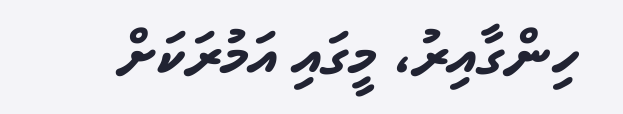ހިންގާއިރު، މީގައި އަމުރަކަށް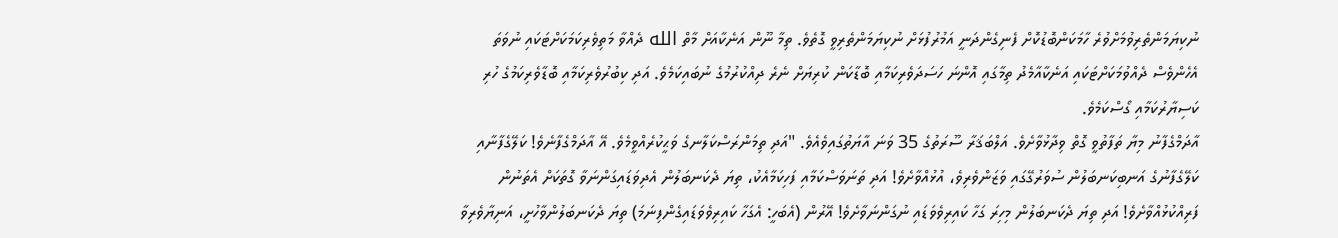ނުކިޔަމަންތެރިވުމަށްވުރެ ހާމަކަންބޮޑުކޮށް ފެނިގެންދަނީ އަމުރުފުޅަށް ނުކިޔަމަންތެރިވީ ގޮތެވެ. ތިމާ ނޫން އަނެކާއަށް މާތް الله ދެއްވާ މަތިވެރިކަމަކަށްޓަކައި ނުވަތަ އެހެންވެސް ދެއްވުމަކަށްޓަކައި އަނެކާއާމެދު ތިމާގައި އޮންނަ ހަސަދަވެރިކަމާއި ބޮޑާކަން ކުރިޔަށް ނެރެ ދިއްކުރުމުގެ ނުބައިކަމެވެ. އަދި ކިބުރުވެރިކަމާއި ބޮޑާވެރިކަމުގެ ހުރި ކަސިޔާރުކަމާއި ގޯސްކަމެވެ.
އާދަމްގެފާނު މިޔާ ތަފާތުވީ ގޮތް ވިދާޅުވާށެވެ. އަލްބަޤަރާ ސޫރަތުގެ 35 ވަނަ އާޔަތުގައިވެއެވެ. "އަދި ތިމަންރަސްކަލާނގެ ވަޙީކުރެއްވީމެވެ. އޭ އާދަމްގެފާނެވެ! ކަލޭގެފާނާއި ކަލޭގެފާނުގެ އަނބިކަނބަލުން ސުވަރުގޭގައި ވަޒަންވެރިވެ، އުޅުއްވާށެވެ! އަދި ތަނަވަސްކަމާއި ފަހިކަމާއެކު، ތިޔަ ދެކަނބަލުން އެދިވަޑައިގަންނަވާ ގޮތަކަށް އެތަނުން ފަރިއްކުޅުއްވާށެވެ! އަދި ތިޔަ ދެކަނބަލުން މިހިރަ ގަހާ ކައިރިވެވަޑައި ނުގަންނަވާށެވެ! އޭރުން (އެބަހީ: އެގަހާ ކައިރިވެވަޑައިގެންފިނަމަ) ތިޔަ ދެކަނބަލުންވާހުށީ، އަނިޔާވެރިވާ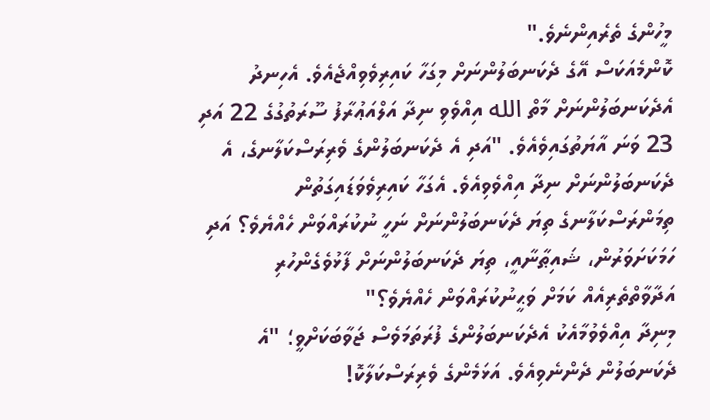މީހުންގެ ތެރެއިންނެވެ."
ކޮންމެއަކަސް އޭގެ ދެކަނބަލުންނަށް މިގަހާ ކައިރިވެވިއްޖެއެވެ. އެހިނދު އެދެކަނބަލުންނަށް މާތް الله އިއްވެވި ނިދާ އަލްއަޢުރާފު ސޫރަތުގުގެ 22 އަދި 23 ވަނަ އާޔަތުގައިވެއެވެ. "އަދި އެ ދެކަނބަލުންގެ ވެރިރަސްކަލާނގެ، އެ ދެކަނބަލުންނަށް ނިދާ އިއްވެވިއެވެ. އެގަހާ ކައިރިވެވަޑައިގަތުން ތިމަންރަސްކަލާނގެ ތިޔަ ދެކަނބަލުންނަށް ނަހީ ނުކުރައްވަން ހެއްޔެވެ؟ އަދި ހަމަކަށަވަރުން، ޝައިޠާނާއީ، ތިޔަ ދެކަނބަލުންނަށް ފާޅުވެގެންހުރި އަދާވާތްތެރިއެއް ކަމަށް ވަޙީނުކުރައްވަން ހެއްޔެވެ؟"
މިނިދާ އިއްވެވުމާއެކު އެދެކަނބަލުންގެ ފުރަތަމަވެސް ޖަވާބަކަށްވީ؛ "އެ ދެކަނބަލުން ދެންނެވިއެވެ. އަޅަމެންގެ ވެރިރަސްކަލާކޮ!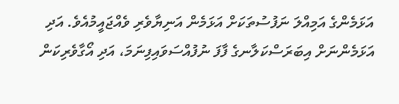އަޅަމެންގެ އަމިއްލަ ނަފުސުތަކަށް އަޅަމެން އަނިޔާވެރި ވެއްޖައީމުއެވެ. އަދި އަޅަމެންނަށް އިބަރަސްކަލާނގެ ފާފަ ނުފުއްސަވައިފިނަމަ، އަދި އޯގާވެރިކަން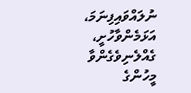ނުލައްވައިފިނަމަ، އަޅަމެންވާހުށީ، ގެއްލެނިވެގެންވާ މީހުންގެ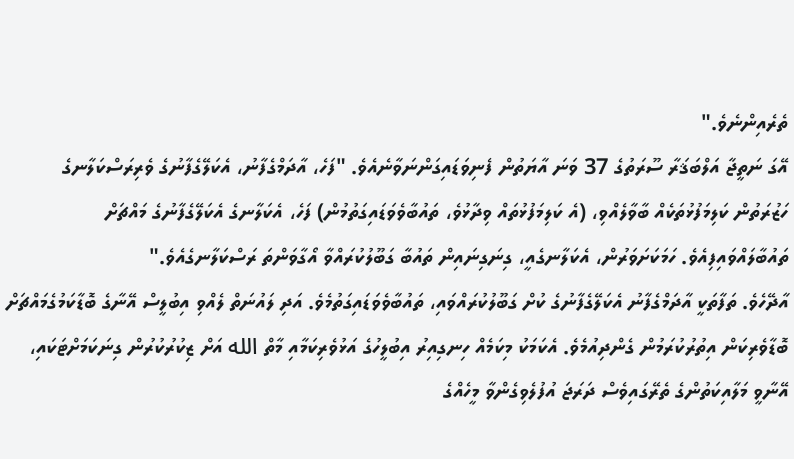ތެރެއިންނެވެ."
އޭގަ ނަތީޖާ އަލްބަޤަރާ ސޫރަތުގެ 37 ވަނަ އާޔަތުން ފެނިވަޑައިގަންނަވާނެއެވެ. "ފަހެ، އާދަމްގެފާނު، އެކަލޭގެފާނުގެ ވެރިރަސްކަލާނގެ ހަޒުރަތުން ކަލިމަފުޅުތަކެއް ބާވާލެއްވި، (އެ ކަލިމަފުޅުތައް ވިދާޅުވެ، ތައުބާވެވަޑައިގަތުމުން) ފަހެ، އެކަލާނގެ އެކަލޭގެފާނުގެ މައްޗަށް ތައުބާލައްވައިފިއެވެ. ހަމަކަށަވަރުން، އެކަލާނގެއީ، ގިނަގިނައިން ތައުބާ ގަބޫލުކުރައްވާ އޯގާވަންތަ ރަސްކަލާނގެއެވެ."
އާދޭހެވެ. ތަފާތަކީ އާދަމްގެފާނު އެކަލޭގެފާނުގެ ކުށް ގަބޫލުކުރައްވައި، ތައުބާވެވަޑައިގަތުމެވެ. އަދި ލައުނަތް ލެއްވި އިބުލީސް އޭނާގެ ބޮޑާކަމުގެމައްޗަށް ބޮޑާވެރިކަން އިތުރުކުރަމުން ގެންދިއުމެވެ. އެކަމަކު މިކަމެއް ހިނގިއިރު އިބުލީހުގެ އަޅުވެރިކަމާއި މާތް الله އަށް ޒިކުރުކުރުން ގިނަކަމަށްޓަކައި، އޭނާވީ މަލާއިކަތުންގެ ތެރޭގައިވެސް ދަރަޖަ އުފުލެވިގެންވާ މީހެއްގެ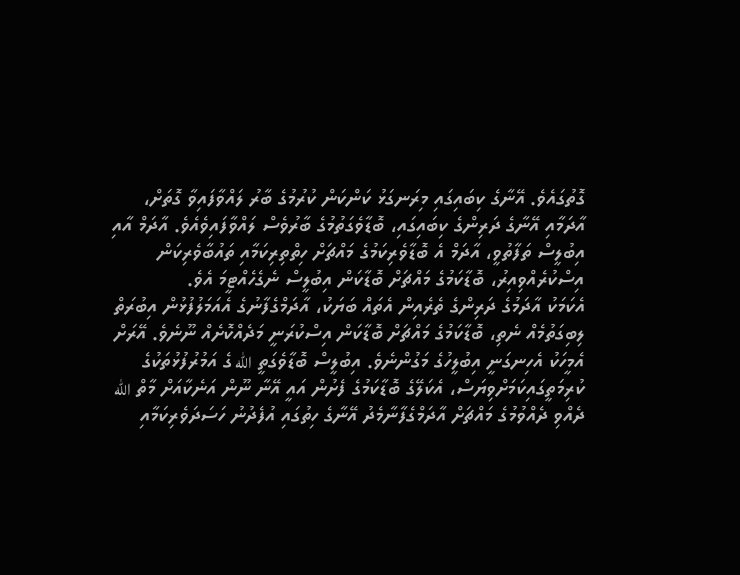ގޮތުގައެވެ. އޭނާގެ ކިބައިގައި މިރަނގަޅު ކަންކަން ކުރުމުގެ ބާރު ލައްވާފައިވާ ގޮތަށް، އާދަމާއި އޭނާގެ ދަރިންގެ ކިބައިގައި، ބޮޑާވެގަތުމުގެ ބާރުވެސް ލައްވާފައިވެއެވެ. އާދަމް އާއި އިބުލީސް ތަފާތުވީ، އާދަމް އެ ބޮޑާވެރިކަމުގެ މައްޗަށް ހިތްތިރިކަމާއި ތައުބާވެރިކަން އިސްކުރެއްވިއިރު، ބޮޑާކަމުގެ މައްޗަށް ބޮޑާކަން އިބުލީސް ނެގެހެއްޓީމަ އެވެ.
އެކަމަކު އާދަމުގެ ދަރިންގެ ތެރެއިން އެތައް ބަޔަކު، އާދަމްގެފާނުގެ އެއަމަލުފުޅުން އިބުރަތް ލިބިގަތުމެއް ނެތި، ބޮޑާކަމުގެ މައްޗަށް ބޮޑާކަން އިސްކުރަނީ މަދެއްކޮށެއް ނޫނެވެ. އޭރަށް އެމީހަކު އެހިނގަނީ އިބުލީހުގެ މަގުންނެވެ. އިބުލީސް ބޮޑާވެގަތީ الله ގެ އަމުރުފުޅުތަކުގެ ކުރިމަތީގައިކަމަށްވިޔަސް، އެކަލޭގެ ބޮޑާކަމުގެ ފެށުން އައީ އޭނާ ނޫން އަނެކާއަށް މާތް الله ދެއްވި ދެއްވުމުގެ މައްޗަށް އާދަމްގެފާނާމެދު އޭނާގެ ހިތުގައި އުފެދުނު ހަސަދަވެރިކަމާއި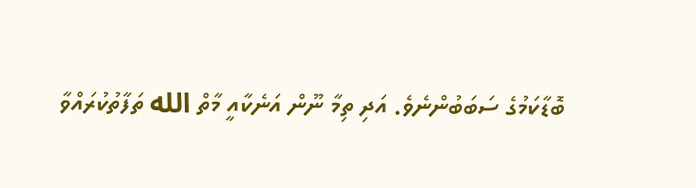ބޮޑާކަމުގެ ސަބަބުންނެވެ. އަދި ތިމާ ނޫން އަނެކާއީ މާތް الله ތަފާތުކުރައްވާ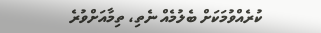ކުރެއްވުމަކަށް ބެލުމެއް ނެތި، ތިމާއަށްވުރެ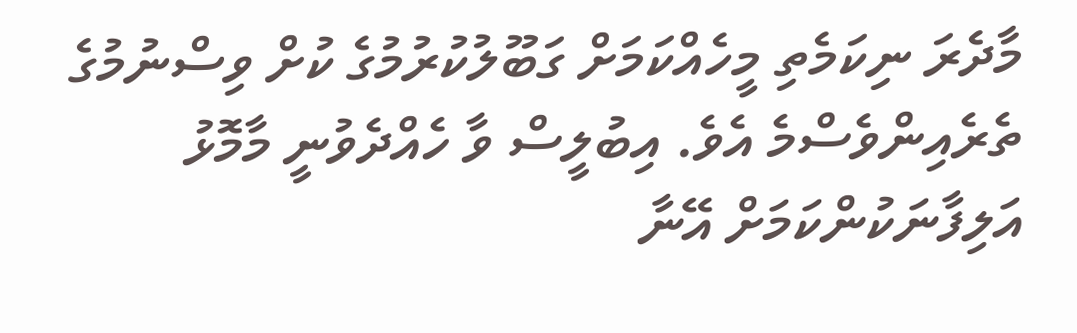މާދެރަ ނިކަމެތި މީހެއްކަމަށް ގަބޫލުކުރުމުގެ ކުށް ވިސްނުމުގެ ތެރެއިންވެސްމެ އެވެ. އިބުލީސް ވާ ހެއްދެވުނީ މާމޮޅު އަލިފާނަކުންކަމަށް އޭނާ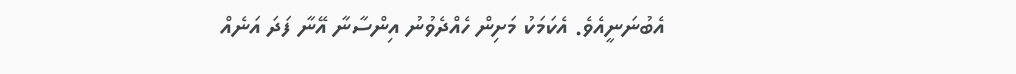އެބުނަނީއެވެ. އެކަމަކު މަށިން ހެއްދެވުނު އިންސާނާ އޭނާ ފަދަ އަނެއް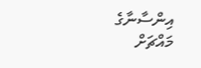އިންސާނާގެ މައްޗަށް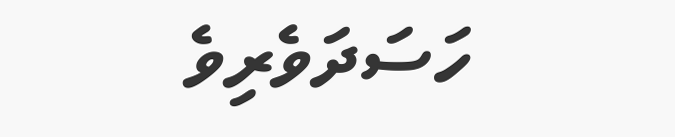ހަސަދަވެރިވެ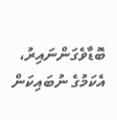ބޮޑާވެގަންނައިރު، އެކަމުގެ ނުބައިކަން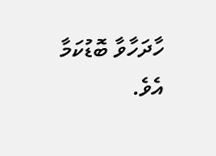ހާދަހާވާ ބޮޑުކަމާ އެވެ.